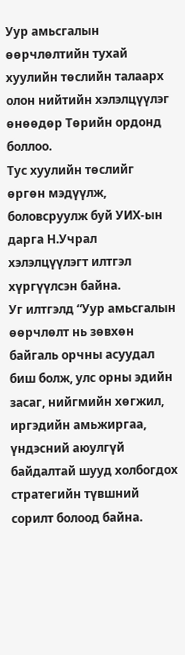Уур амьсгалын өөрчлөлтийн тухай хуулийн төслийн талаарх олон нийтийн хэлэлцүүлэг өнөөдөр Төрийн ордонд боллоо.
Тус хуулийн төслийг өргөн мэдүүлж, боловсруулж буй УИХ-ын дарга Н.Учрал хэлэлцүүлэгт илтгэл хүргүүлсэн байна.
Уг илтгэлд “Уур амьсгалын өөрчлөлт нь зөвхөн байгаль орчны асуудал биш болж, улс орны эдийн засаг, нийгмийн хөгжил, иргэдийн амьжиргаа, үндэсний аюулгүй байдалтай шууд холбогдох стратегийн түвшний сорилт болоод байна.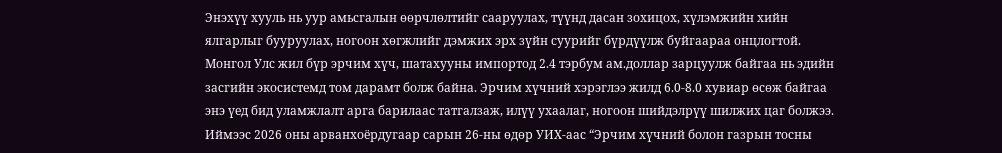Энэхүү хууль нь уур амьсгалын өөрчлөлтийг сааруулах, түүнд дасан зохицох, хүлэмжийн хийн ялгарлыг бууруулах, ногоон хөгжлийг дэмжих эрх зүйн суурийг бүрдүүлж буйгаараа онцлогтой. Монгол Улс жил бүр эрчим хүч, шатахууны импортод 2.4 тэрбум ам.доллар зарцуулж байгаа нь эдийн засгийн экосистемд том дарамт болж байна. Эрчим хүчний хэрэглээ жилд 6.0-8.0 хувиар өсөж байгаа энэ үед бид уламжлалт арга барилаас татгалзаж, илүү ухаалаг, ногоон шийдэлрүү шилжих цаг болжээ. Иймээс 2026 оны арванхоёрдугаар сарын 26-ны өдөр УИХ-аас “Эрчим хүчний болон газрын тосны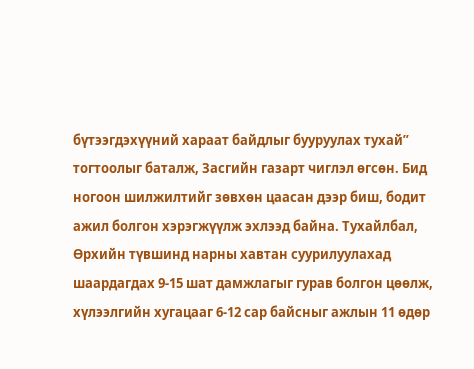бүтээгдэхүүний хараат байдлыг бууруулах тухай” тогтоолыг баталж, Засгийн газарт чиглэл өгсөн. Бид ногоон шилжилтийг зөвхөн цаасан дээр биш, бодит ажил болгон хэрэгжүүлж эхлээд байна. Тухайлбал, Өрхийн түвшинд нарны хавтан суурилуулахад шаардагдах 9-15 шат дамжлагыг гурав болгон цөөлж, хүлээлгийн хугацааг 6-12 сар байсныг ажлын 11 өдөр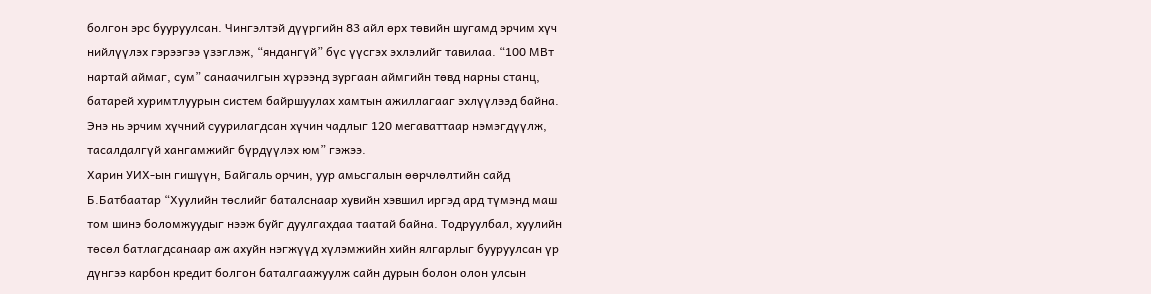болгон эрс бууруулсан. Чингэлтэй дүүргийн 83 айл өрх төвийн шугамд эрчим хүч нийлүүлэх гэрээгээ үзэглэж, “яндангүй” бүс үүсгэх эхлэлийг тавилаа. “100 МВт нартай аймаг, сум” санаачилгын хүрээнд зургаан аймгийн төвд нарны станц, батарей хуримтлуурын систем байршуулах хамтын ажиллагааг эхлүүлээд байна. Энэ нь эрчим хүчний суурилагдсан хүчин чадлыг 120 мегаваттаар нэмэгдүүлж, тасалдалгүй хангамжийг бүрдүүлэх юм” гэжээ.
Харин УИХ-ын гишүүн, Байгаль орчин, уур амьсгалын өөрчлөлтийн сайд Б.Батбаатар “Хуулийн төслийг баталснаар хувийн хэвшил иргэд ард түмэнд маш том шинэ боломжуудыг нээж буйг дуулгахдаа таатай байна. Тодруулбал, хуулийн төсөл батлагдсанаар аж ахуйн нэгжүүд хүлэмжийн хийн ялгарлыг бууруулсан үр дүнгээ карбон кредит болгон баталгаажуулж сайн дурын болон олон улсын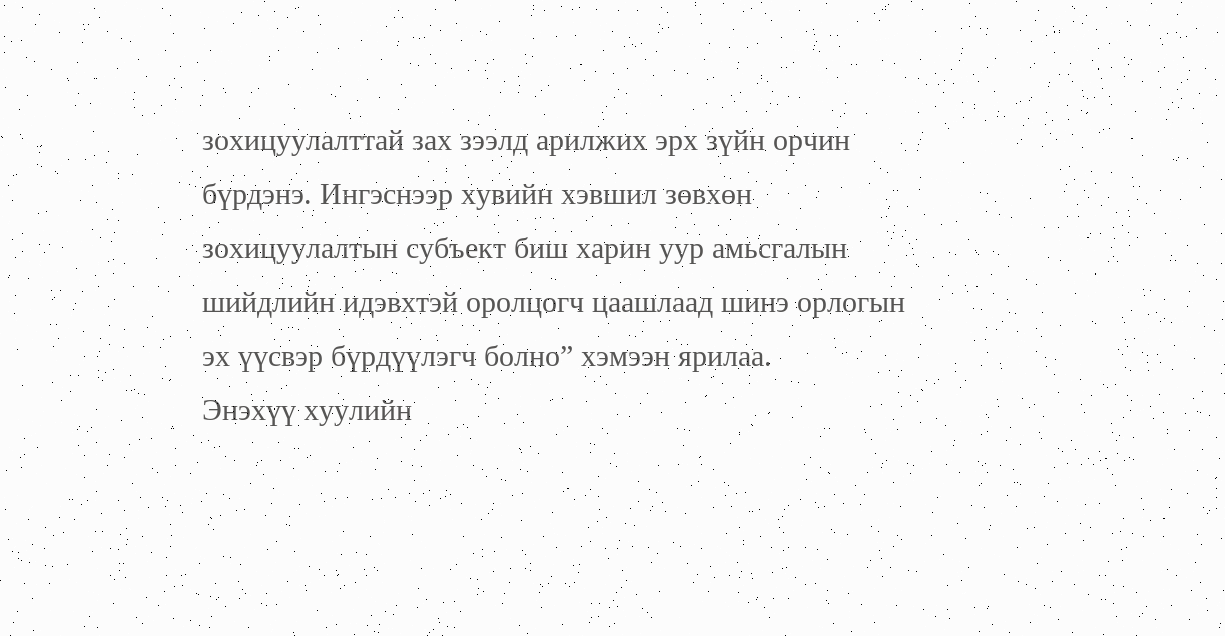зохицуулалттай зах зээлд арилжих эрх зүйн орчин бүрдэнэ. Ингэснээр хувийн хэвшил зөвхөн зохицуулалтын субъект биш харин уур амьсгалын шийдлийн идэвхтэй оролцогч цаашлаад шинэ орлогын эх үүсвэр бүрдүүлэгч болно” хэмээн ярилаа.
Энэхүү хуулийн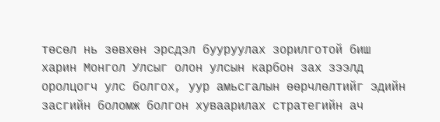төсөл нь зөвхөн эрсдэл бууруулах зорилготой биш харин Монгол Улсыг олон улсын карбон зах зээлд оролцогч улс болгох, уур амьсгалын өөрчлөлтийг эдийн засгийн боломж болгон хуваарилах стратегийн ач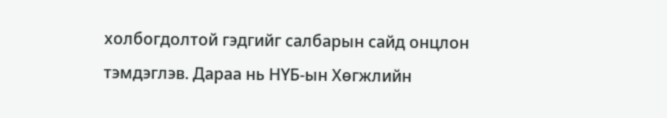холбогдолтой гэдгийг салбарын сайд онцлон тэмдэглэв. Дараа нь НҮБ-ын Хөгжлийн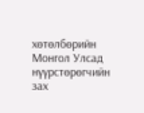xөтөлбөрийн Монгол Улсад нүүрстөрөгчийн зах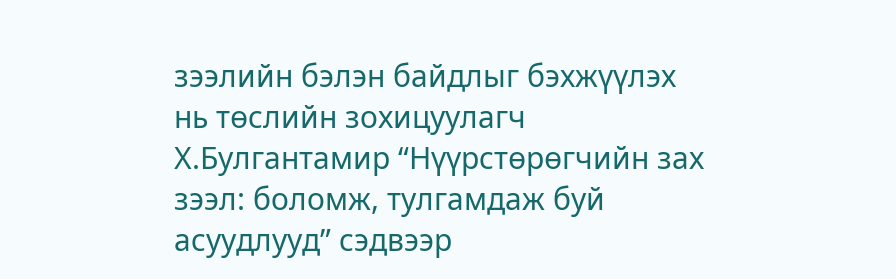зээлийн бэлэн байдлыг бэхжүүлэх нь төслийн зохицуулагч Х.Булгантамир “Нүүрстөрөгчийн зах зээл: боломж, тулгамдаж буй асуудлууд” сэдвээр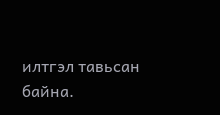илтгэл тавьсан байна.